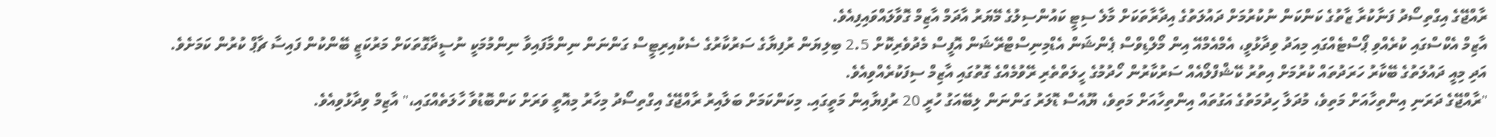ރާއްޖޭގެ އިގްތިސޯދު ފަނާކުރާ ޒާތުގެ ކަންކަން ނުކުރުމަށް ދައުލަތުގެ އިދާރާތަކަށް މާލެ ސިޓީ ކައުންސިލުގެ މޭޔަރު އާދަމް އާޒިމް ގޮވާލައްވައިފިއެވެ.
އާޒިމް އެކްސްގައި ކުރެއްވި ޕޯސްޓެއްގައި މިއަދު ވިދާޅުވީ، އެމްއެމްއޭ އިން މޯލްޑިވްސް ޕެންޝަން އެޑްމިނިސްޓްރޭޝަން އޮފީސް މެދުވެރިކޮށް 2.5 ބިލިޔަން ރުފިޔާގެ ސަރުކާރުގެ ސެކުއިރިޓީސް ގަންނަން ނިންމާފައިވާ ނިންމުމަކީ ނުސީދާގޮތަކަށް މަރުކަޒީ ބޭންކުން ފައިސާ ޗާޕް ކުރުން ކަމަށެވެ.
އަދި މިއީ ދައުލަތުގެ ބޭކާރު ހަރަދުތައް ކުރުމަށް އިތުރު ކޭޝްފްލޯއެއް ސަރުކާރުން ހޯދުމުގެ ހީލަތްތެރި ރޭވުމެއްގެ ގޮތުގައި އާޒިމް ސިފަކުރެއްވިއެވެ.
"ރާއްޖޭގެ ދަރަނި އިންތިހާއަށް މަތިވެ، މުދަލާ ހިދުމަތުގެ އަގުތައް އިންތިހާއަށް މަތިވެ، ޔޫއެސް ޑޮލަރު ގަންނަން ލިބޭއަގު ހުރީ 20 ރުފިޔާއިން މަތީގައި. މިކަންކަމަށް ބަލާއިރު ރާއްޖޭގެ އިގްތިސޯދު މިހާރު މިއޮތީ ވަރަށް ކަންބޮޑުވާ ހާލަތެއްގައި،" އާޒިމް ވިދާޅުވިއެވެ.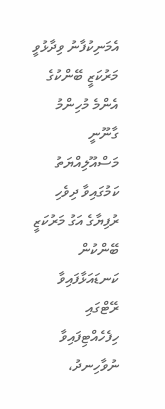އެމަނިކުފާނު ވިދާޅުވީ މަރުކަޒީ ބޭންކުގެ އެންމެ މުހިންމު ގާނޫނީ މަސްއޫލިއްޔަތު ކަމުގައިވާ ދިވެހި ރުފިޔާގެ އަގު މަރުކަޒީ ބޭންކުން ކަނޑައަޅާފައިވާ ރޭޓްގައި ހިފެހެއްޓިފައިވާ ނުވާހިނދު،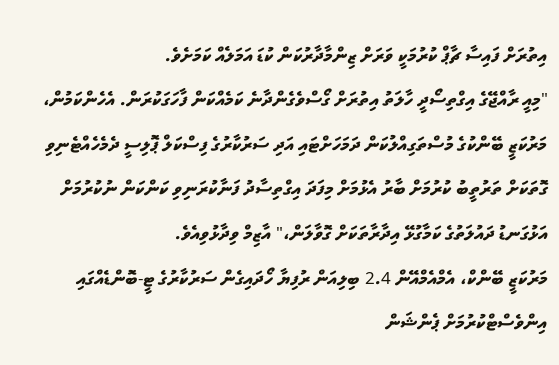އިތުރަށް ފައިސާ ޗާޕް ކުރުމަކީ ވަރަށް ޒިންމާދާރުކަން ކުޑަ އަމަލެއް ކަމަށެވެ.
"މިއީ ރާއްޖޭގެ އިގްތިސޯދީ ހާލަތު އިތުރަށް ގޯސްވެގެންދާނެ ކަމެއްކަން ފާހަގަކުރަން. އެހެންކަމުން، މަރުކަޒީ ބޭންކުގެ މުސްތަގިއްލުކަން ދަމަހަށްޓައި އަދި ސަރުކާރުގެ ފިސްކަލް ޕޮލިސީ ދެމެހެއްޓެނިވި ގޮތަކަށް ތަރުތީބު ކުރުމަށް ބާރު އެޅުމަށް މިފަދަ އިގްތިސާދު ފަނާކުރަނިވި ކަންކަން ނުކުރުމަށް އަޅުގަނޑު ދައުލަތުގެ ކަމާގުޅޭ އިދާރާތަކަށް ގޮވާލަން،" އާޒިމް ވިދާޅުވިއެވެ.
މަރުކަޒީ ބޭންކް، އެމްއެމްއޭން 2.4 ބިލިއަން ރުފިޔާ ހޯދައިގެން ސަރުކާރުގެ ޓީ-ބޮންޑެއްގައި އިންވެސްޓްކުރުމަށް ޕެންޝަން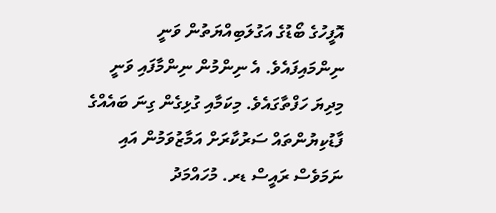އޮފީހުގެ ބޯޑުގެ އަގުލަބިއްޔަތުން ވަނީ ނިންމައިފައެވެ. އެ ނިންމުން ނިންމާފައި ވަނީ މިދިޔަ ހަފްތާގައެވެ. މިކަމާއި ގުޅިގެން ގިނަ ބައެއްގެ ފާޑުކިޔުންތައް ސަރުކާރަށް އަމާޒުވަމުން އައި ނަމަވެސް ރައީސް ޑރ. މުހައްމަދު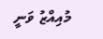މުއިއްޒު ވަނީ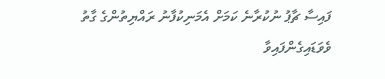ފައިސާ ޗާޕު ނުކުރާނެ ކަމަށް އެމަނިކުފާނު ރައްޔިތުންގެ ގާތު ވެވަޑައިގެންފައިވާ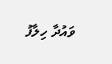ވައުދާ ހިލާފު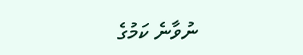ނުވާނެ ކަމުގެ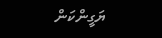ޔަގީންކަން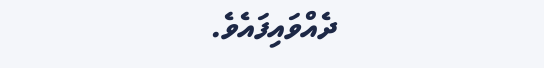ދެއްވައިފައެވެ.